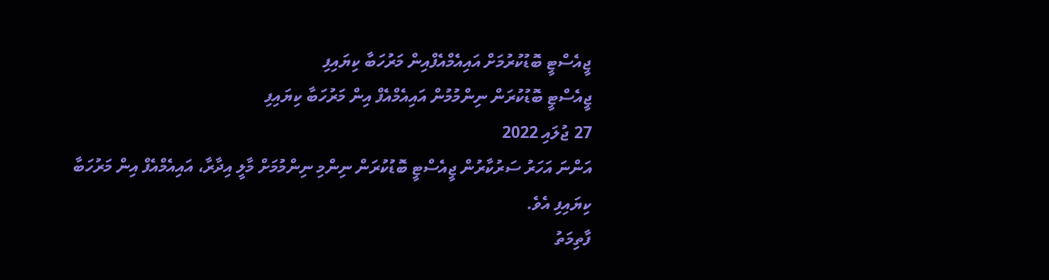ޖީއެސްޓީ ބޮޑުކުރުމަށް އައިއެމްއެފްއިން މަރުހަބާ ކިޔައިފި
ޖީއެސްޓީ ބޮޑުކުރަން ނިންމުމުން އައިއެމްއެފް އިން މަރުހަބާ ކިޔައިފި
27 ޖުލައި 2022
އަންނަ އަހަރު ސަރުކާރުން ޖީއެސްޓީ ބޮޑުކުރަން ނިންމި ނިންމުމަށް މާލީ އިދާރާ، އައިއެމްއެފް އިން މަރުހަބާ ކިޔައިފި އެވެ.
ފާތިމަތު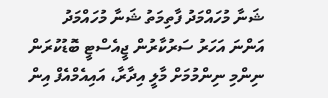ޝަނާ މުހައްމަދު ފާތިމަތު ޝަނާ މުހައްމަދު
އަންނަ އަހަރު ސަރުކާރުން ޖީއެސްޓީ ބޮޑުކުރަން ނިންމި ނިންމުމަށް މާލީ އިދާރާ، އައިއެމްއެފް އިން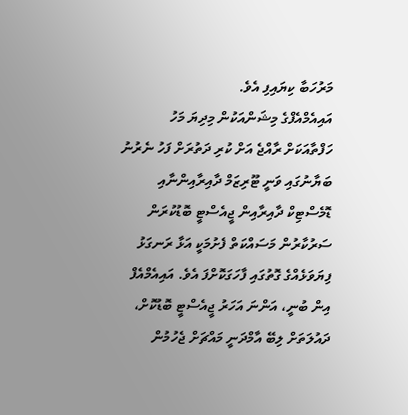މަރުހަބާ ކިޔައިފި އެވެ.
އައިއެމްއެފްގެ މިޝަންއަކުން މިދިޔަ މަހު ހަފްތާއަކަށް ރާއްޖެ އަށް ކުރި ދަތުރަށް ފަހު ނެރުނު ބަޔާނުގައި ވަނީ ޓޫރިޒަމް ދާއިރާއިންނާއި ޑޮމެސްޓިކް ދާއިރާއިން ޖީއެސްޓީ ބޮޑުކުރަން ސަރުކާރުން މަސައްކަތް ފެށުމަކީ އަޅާ ރަނގަޅު ފިޔަވަޅެއްގެ ގޮތުގައި ފާހަގަކޮށްފަ އެވެ. އައިއެމްއެފް އިން ބުނީ، އަންނަ އަހަރު ޖީއެސްޓީ ބޮޑުކޮށް، ދައުލަތަށް ލިބޭ އާމްދަނީ މައްޗަށް ޖެހުމުން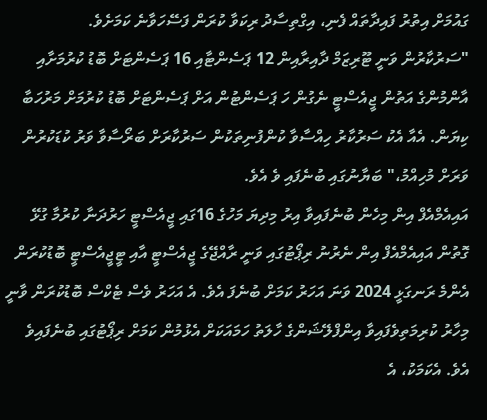ގައުމަށް އިތުރު ފައިދާތައް ފެނި، އިގްތިސާދު ރިކަވާ ކުރަން ފަސޭހަވާނެ ކަމަށެވެ.
"ސަރުކާރުން ވަނީ ޓޫރިޒަމް ދާއިރާއިން 12 ޕަސެންޓާއި 16 ޕަސެންޓަށް ބޮޑު ކުރުމަށާއި އާންމުންގެ އަތުން ޖީއެސްޓީ ނެގުން ހަ ޕަސެންޓުން އަށް ޕަސެންޓަށް ބޮޑު ކުރުމަށް މަރުހަބާ ކިޔަން. އެއާ އެކު ސަރުކާރު ހިއްސާވާ ކުންފުނިތަކުން ސަރުކާރަށް ބަރޯސާވާ ވަރު ކުޑަކުރުން ވަރަށް މުހިއްމު،" ބަޔާނުގައި ބުނެފައި ވެ އެވެ.
އައިއެމްއެފް އިން މިހެން ބުނެފައިވާ އިރު މިދިޔަ މަހުގެ 16ގައި ޖީއެސްޓީ ހަރުދަނާ ކުރުމާ ގުޅޭ ގޮތުން އައިއެމްއެފް އިން ނެރުނު ރިޕޯޓުގައި ވަނީ ރާއްޖޭގެ ޖީއެސްޓީ އާއި ޓީޖީއެސްޓީ ބޮޑުކުރަން އެންމެ ރަނގަޅީ 2024 ވަނަ އަހަރު ކަމަށް ބުނެފަ އެވެ. އެ އަހަރު ވެސް ޓެކްސް ބޮޑުކުރަން ވާނީ މިހާރު ކުރިމަތިވެފައިވާ އިންފްލޭޝަންގެ ހާލަތު ހަމައަކަށް އެޅުމުން ކަމަށް ރިޕޯޓުގައި ބުނެފައިވެ އެވެ. އެކަމަކު، އެ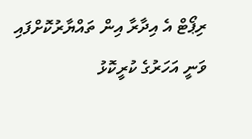ރިޕޯޓް އެ އިދާރާ އިން ތައްޔާރުކޮށްފައި ވަނީ އަހަރުގެ ކުރީކޮޅު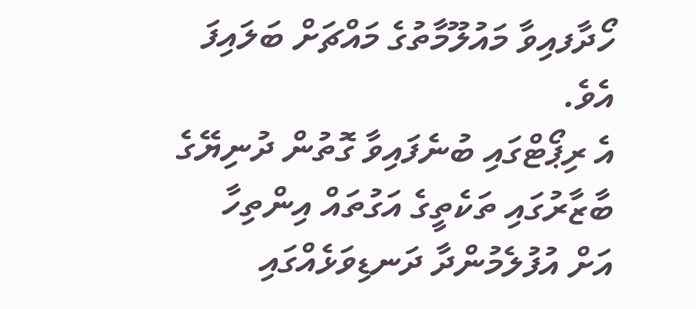ހޯދާފއިވާ މައުލޫމާތުގެ މައްޗަށް ބަލައިފަ އެވެ.
އެ ރިޕޯޓްގައި ބުނެފައިވާ ގޮތުން ދުނިޔޭގެ ބާޒާރުގައި ތަކެތީގެ އަގުތައް އިންތިހާ އަށް އުފުލެމުންދާ ދަނޑިވަޅެއްގައި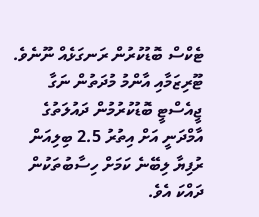ޓެކްސް ބޮޑުކުރުން ރަނގަޅެއް ނޫނެވެ.
ޓޫރިޒަމާއި އާންމު މުދަތުން ނަގާ ޖީއެސްޓީ ބޮޑުކުރުމުން ދައުލަތުގެ އާމްދަނީ އަށް އިތުރު 2.5 ބިލިއަން ރުފިޔާ ލިބޭނެ ކަމަށް ހިސާބުތަކުން ދައްކަ އެވެ.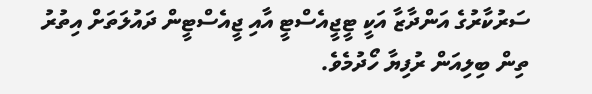ސަރުކާރުގެ އަންދާޒާ އަކީ ޓީޖީއެސްޓީ އާއި ޖީއެސްޓީން ދައުލަތަށް އިތުރު ތިން ބިލިއަން ރުފިޔާ ހޯދުމެވެ.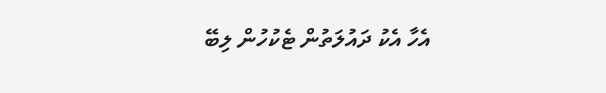އެހާ އެކު ދައުލަތުން ޓެކުހުން ލިބޭ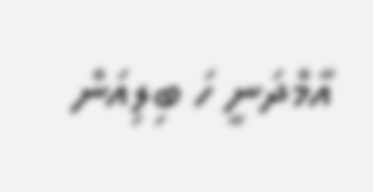އާމްދަނީ ހަ ބިލިއަން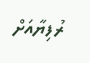ރުފިޔާއަށް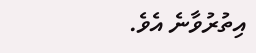އިތުރުވާނެ އެވެ.